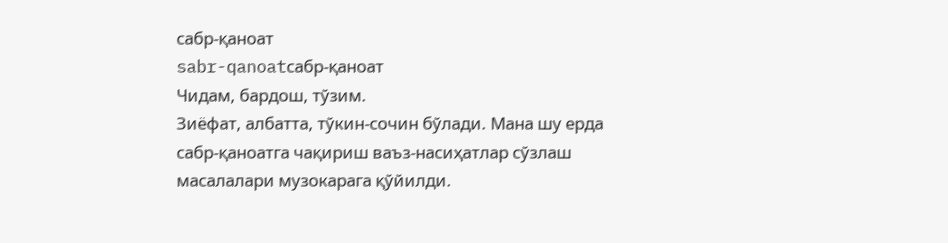сабр-қаноат
sabr-qanoatсабр-қаноат
Чидам, бардош, тўзим.
Зиёфат, албатта, тўкин-сочин бўлади. Мана шу ерда сабр-қаноатга чақириш ваъз-насиҳатлар сўзлаш масалалари музокарага қўйилди.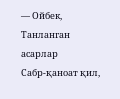— Ойбек, Танланган асарлар
Сабр-қаноат қил,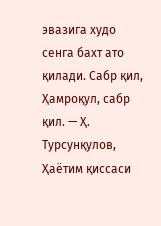эвазига худо сенга бахт ато қилади. Сабр қил, Ҳамроқул, сабр қил. — Ҳ. Турсунқулов, Ҳаётим қиссаси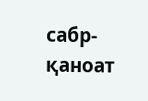сабр-қаноат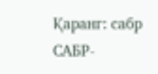Қаранг: сабр
САБР-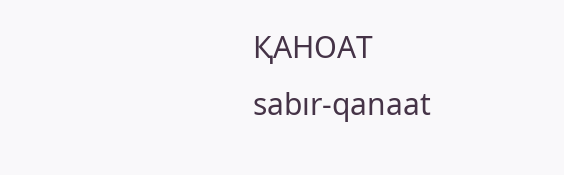ҚАНОАТ
sabır-qanaat